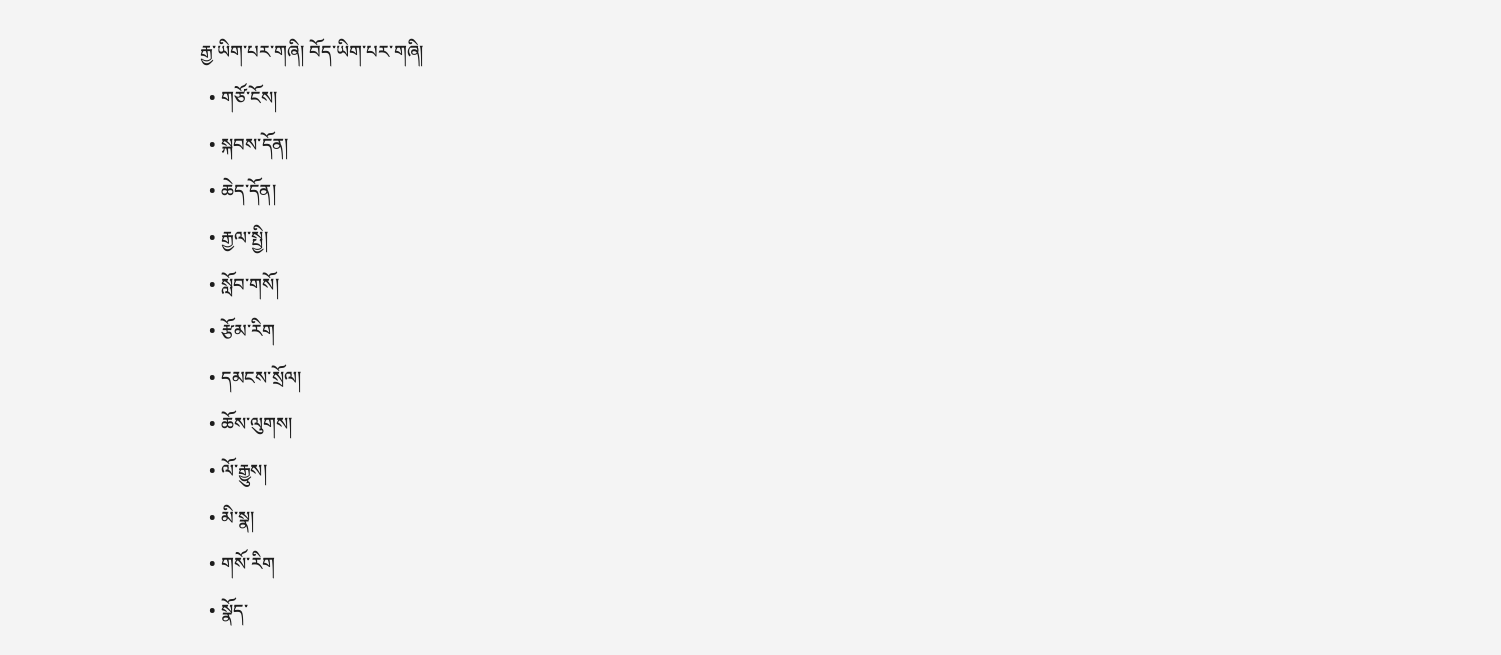རྒྱ་ཡིག་པར་གཞི། བོད་ཡིག་པར་གཞི།
  • གཙོ་ངོས།
  • སྐབས་དོན།
  • ཆེད་དོན།
  • རྒྱལ་སྤྱི།
  • སློབ་གསོ།
  • རྩོམ་རིག
  • དམངས་སྲོལ།
  • ཆོས་ལུགས།
  • ལོ་རྒྱུས།
  • མི་སྣ།
  • གསོ་རིག
  • སྣོད་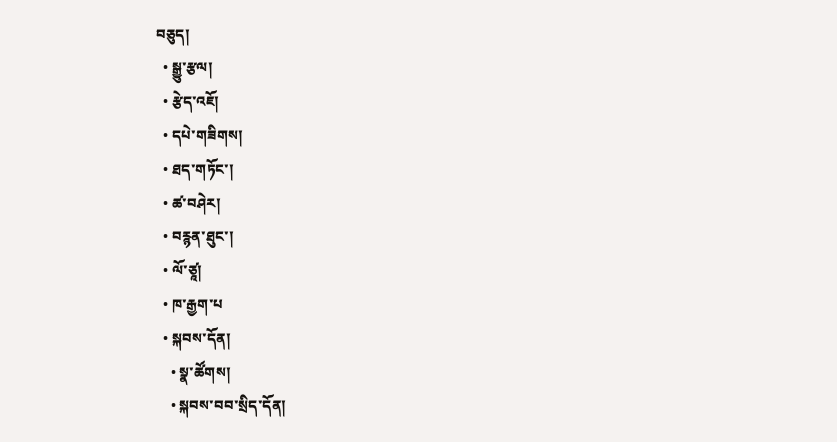བཅུད།
  • སྒྱུ་རྩལ།
  • རྩེད་འཇོ།
  • དཔེ་གཟིགས།
  • ཐད་གཏོང་།
  • ཚ་བཤེར།
  • བརྙན་ཐུང་།
  • ལོ་ཙཱ།
  • ཁ་རྒྱག་པ
  • སྐབས་དོན།
    • སྣ་ཚོགས།
    • སྐབས་བབ་སྲིད་དོན།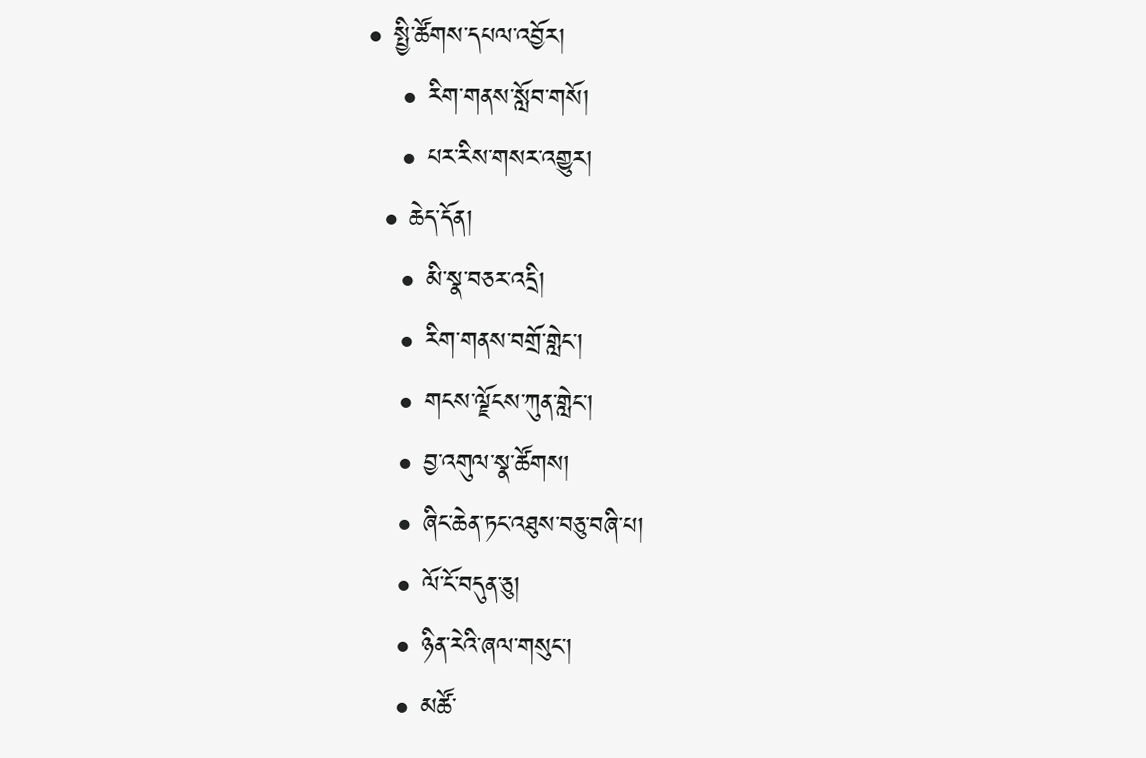• སྤྱི་ཚོགས་དཔལ་འབྱོར།
    • རིག་གནས་སློབ་གསོ།
    • པར་རིས་གསར་འགྱུར།
  • ཆེད་དོན།
    • མི་སྣ་བཅར་འདྲི།
    • རིག་གནས་བགྲོ་གླེང་།
    • གངས་ལྗོངས་ཀུན་གླེང་།
    • བྱ་འགུལ་སྣ་ཚོགས།
    • ཞིང་ཆེན་ཏང་འཐུས་བཅུ་བཞི་པ།
    • ལོ་ངོ་བདུན་ཅུ།
    • ཉིན་རེའི་ཞལ་གསུང་།
    • མཚོ་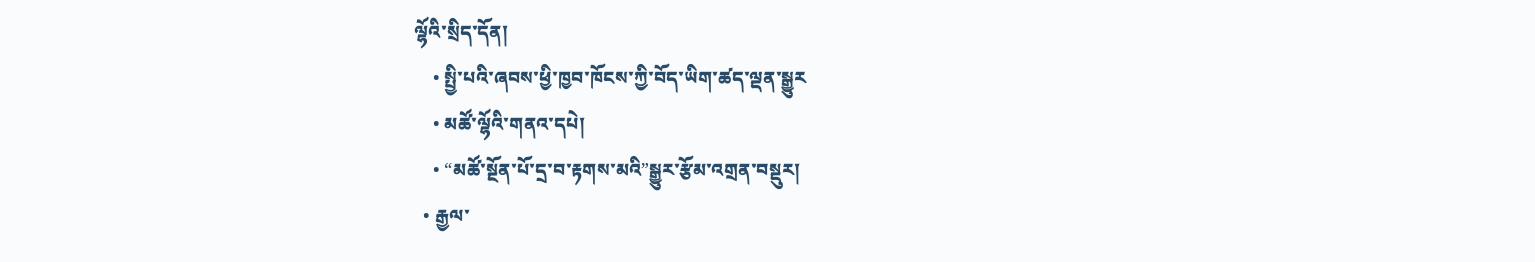ལྷོའི་སྲིད་དོན།
    • སྤྱི་པའི་ཞབས་ཕྱི་ཁྱབ་ཁོངས་ཀྱི་བོད་ཡིག་ཚད་ལྡན་སྒྱུར
    • མཚོ་ལྷོའི་གནའ་དཔེ།
    • “མཚོ་སྔོན་པོ་དྲ་བ་རྟགས་མའི”སྒྱུར་རྩོམ་འགྲན་བསྡུར།
  • རྒྱལ་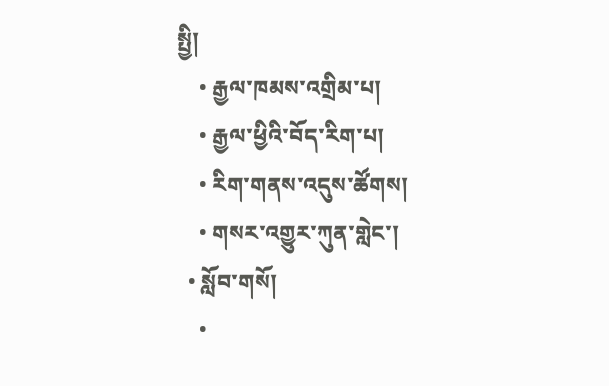སྤྱི།
    • རྒྱལ་ཁམས་འགྲིམ་པ།
    • རྒྱལ་ཕྱིའི་བོད་རིག་པ།
    • རིག་གནས་འདུས་ཚོགས།
    • གསར་འགྱུར་ཀུན་གླེང་།
  • སློབ་གསོ།
    •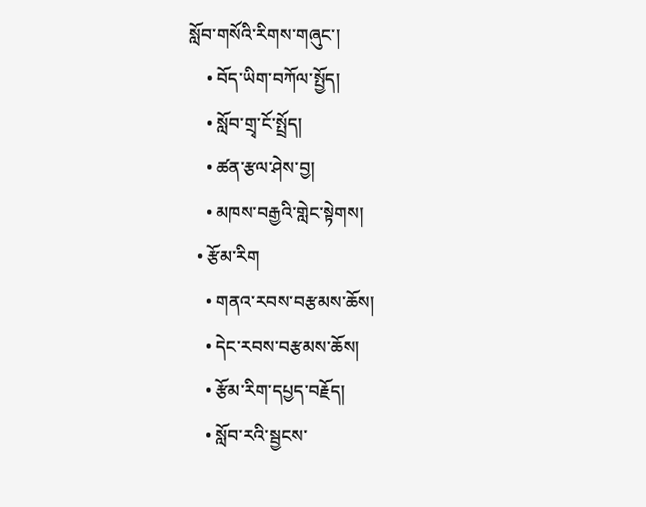སློབ་གསོའི་རིགས་གཞུང་།
    • བོད་ཡིག་བཀོལ་སྤྱོད།
    • སློབ་གྲྭ་ངོ་སྤྲོད།
    • ཚན་རྩལ་ཤེས་བྱ།
    • མཁས་བརྒྱའི་གླེང་སྟེགས།
  • རྩོམ་རིག
    • གནའ་རབས་བརྩམས་ཆོས།
    • དེང་རབས་བརྩམས་ཆོས།
    • རྩོམ་རིག་དཔྱད་བརྗོད།
    • སློབ་རའི་སྦྱངས་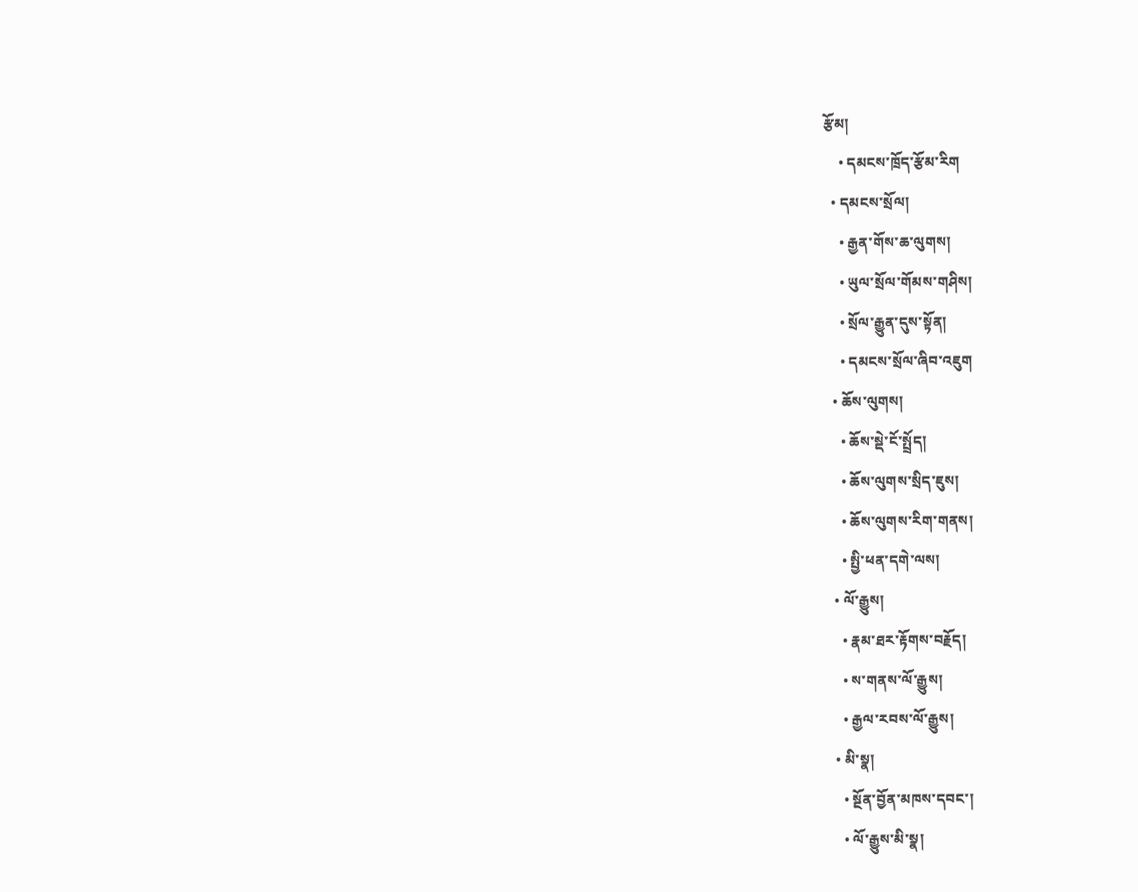རྩོམ།
    • དམངས་ཁྲོད་རྩོམ་རིག
  • དམངས་སྲོལ།
    • རྒྱན་གོས་ཆ་ལུགས།
    • ཡུལ་སྲོལ་གོམས་གཤིས།
    • སྲོལ་རྒྱུན་དུས་སྟོན།
    • དམངས་སྲོལ་ཞིབ་འཇུག
  • ཆོས་ལུགས།
    • ཆོས་སྡེ་ངོ་སྤྲོད།
    • ཆོས་ལུགས་སྲིད་ཇུས།
    • ཆོས་ལུགས་རིག་གནས།
    • སྤྱི་ཕན་དགེ་ལས།
  • ལོ་རྒྱུས།
    • རྣམ་ཐར་རྟོགས་བརྗོད།
    • ས་གནས་ལོ་རྒྱུས།
    • རྒྱལ་རབས་ལོ་རྒྱུས།
  • མི་སྣ།
    • སྔོན་བྱོན་མཁས་དབང་།
    • ལོ་རྒྱུས་མི་སྣ།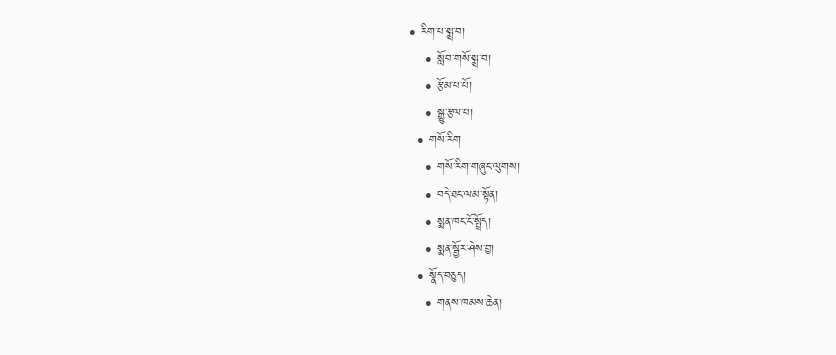• རིག་པ་སྨྲ་བ།
    • སློབ་གསོ་སྨྲ་བ།
    • རྩོམ་པ་པོ།
    • སྒྱུ་རྩལ་པ།
  • གསོ་རིག
    • གསོ་རིག་གཞུང་ལུགས།
    • བདེ་ཐང་ལམ་སྟོན།
    • སྨན་ཁང་ངོ་སྤྲོད།
    • སྨན་སྦྱོར་ཤེས་བྱ།
  • སྣོད་བཅུད།
    • གནས་ཁམས་ཆེན།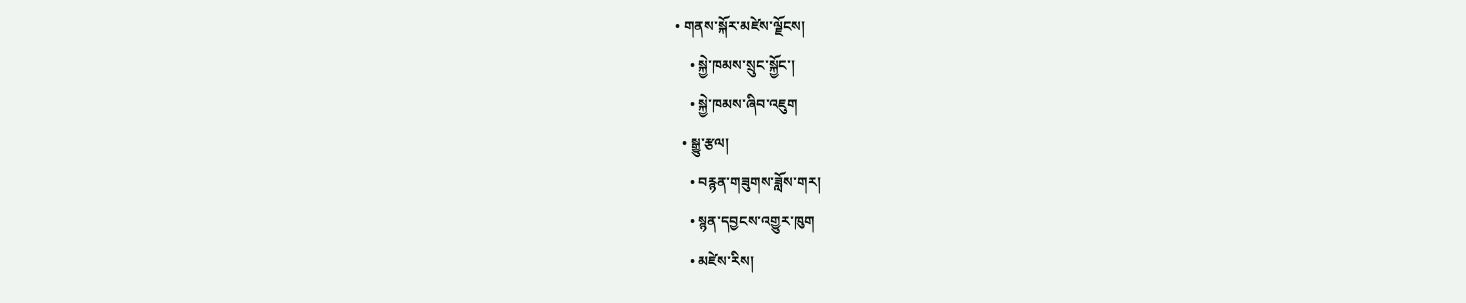• གནས་སྐོར་མཛེས་ལྗོངས།
    • སྐྱེ་ཁམས་སྲུང་སྐྱོང་།
    • སྐྱེ་ཁམས་ཞིབ་འཇུག
  • སྒྱུ་རྩལ།
    • བརྙན་གཟུགས་ཟློས་གར།
    • སྙན་དབྱངས་འགྱུར་ཁུག
    • མཛེས་རིས།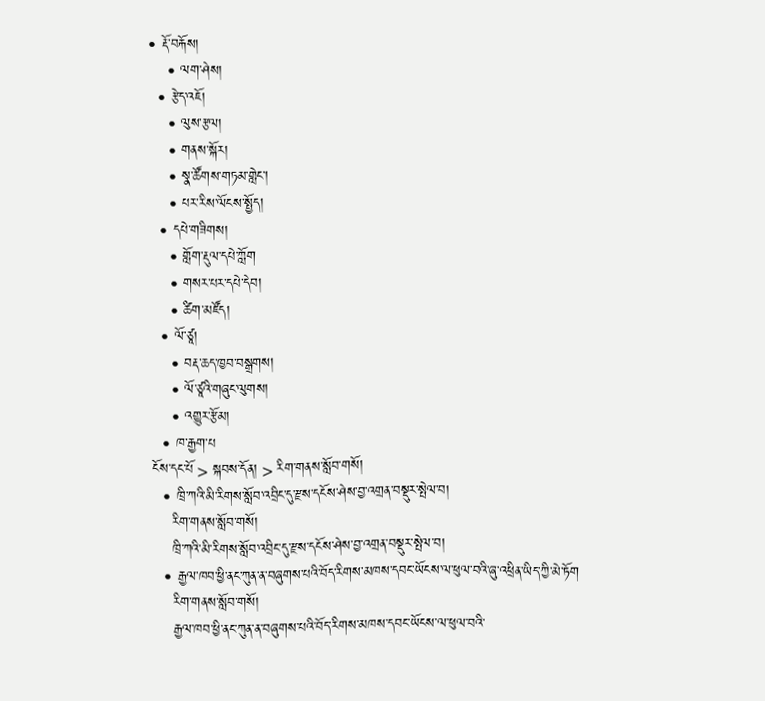• རྡོ་བརྐོས།
    • ལག་ཤེས།
  • རྩེད་འཇོ།
    • ལུས་རྩལ།
    • གནས་སྐོར།
    • སྣ་ཚོགས་གཏམ་གླེང་།
    • པར་རིས་ལོངས་སྤྱོད།
  • དཔེ་གཟིགས།
    • གློག་རྡུལ་དཔེ་ཀློག
    • གསར་པར་དཔེ་དེབ།
    • ཚིག་མཛོད།
  • ལོ་ཙཱ།
    • བརྡ་ཆད་ཁྱབ་བསྒྲགས།
    • ལོ་ཙཱའི་གཞུང་ལུགས།
    • འགྱུར་རྩོམ།
  • ཁ་རྒྱག་པ
ངོས་དང་པོ > སྐབས་དོན། > རིག་གནས་སློབ་གསོ།
  • ཁྲི་ཀའི་མི་རིགས་སློབ་འབྲིང་དུ་རྫས་དངོས་ཤེས་བྱ་འགྲན་བསྡུར་སྤེལ་བ།
    རིག་གནས་སློབ་གསོ།
    ཁྲི་ཀའི་མི་རིགས་སློབ་འབྲིང་དུ་རྫས་དངོས་ཤེས་བྱ་འགྲན་བསྡུར་སྤེལ་བ།
  • རྒྱལ་ཁབ་ཕྱི་ནང་ཀུན་ན་བཞུགས་པའི་བོད་རིགས་མཁས་དབང་ཡོངས་ལ་ཕུལ་བའི་ཞུ་འཕྲིན་ཡིད་ཀྱི་མེ་ཏོག
    རིག་གནས་སློབ་གསོ།
    རྒྱལ་ཁབ་ཕྱི་ནང་ཀུན་ན་བཞུགས་པའི་བོད་རིགས་མཁས་དབང་ཡོངས་ལ་ཕུལ་བའི་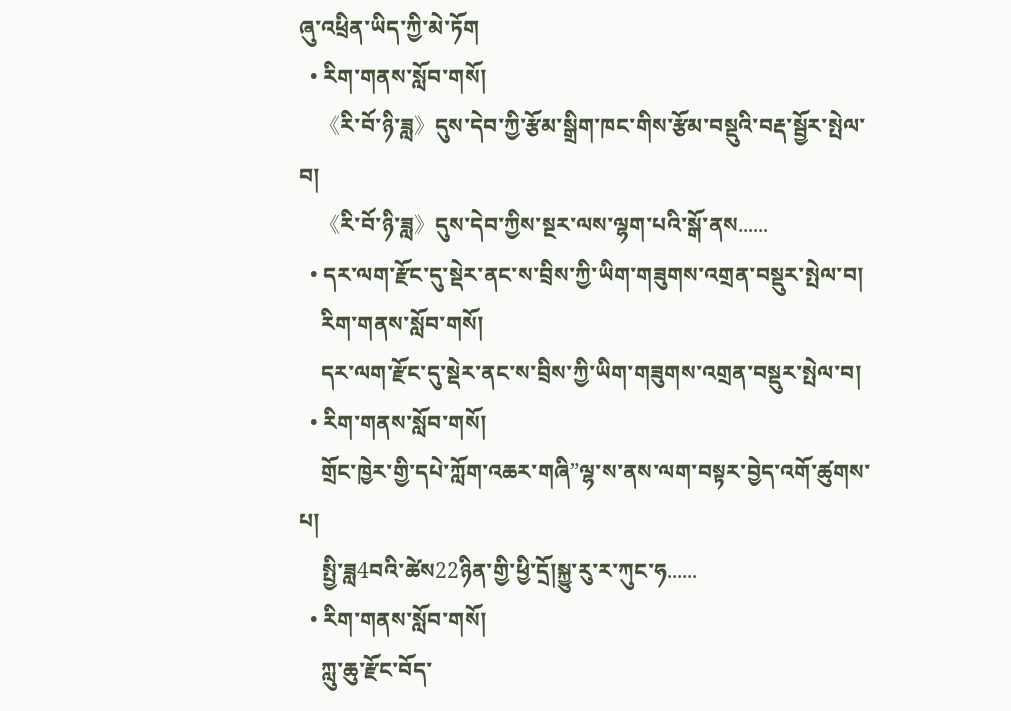ཞུ་འཕྲིན་ཡིད་ཀྱི་མེ་ཏོག
  • རིག་གནས་སློབ་གསོ།
    《རི་བོ་ཉི་ཟླ》དུས་དེབ་ཀྱི་རྩོམ་སྒྲིག་ཁང་གིས་རྩོམ་བསྡུའི་བརྡ་སྦྱོར་སྤེལ་བ།
    《རི་བོ་ཉི་ཟླ》དུས་དེབ་ཀྱིས་སྔར་ལས་ལྷག་པའི་སྒོ་ནས......
  • དར་ལག་རྫོང་དུ་སྡེར་ནང་ས་བྲིས་ཀྱི་ཡིག་གཟུགས་འགྲན་བསྡུར་སྤེལ་བ།
    རིག་གནས་སློབ་གསོ།
    དར་ལག་རྫོང་དུ་སྡེར་ནང་ས་བྲིས་ཀྱི་ཡིག་གཟུགས་འགྲན་བསྡུར་སྤེལ་བ།
  • རིག་གནས་སློབ་གསོ།
    གྲོང་ཁྱེར་གྱི་དཔེ་ཀློག་འཆར་གཞི”ལྷ་ས་ནས་ལག་བསྟར་བྱེད་འགོ་ཚུགས་པ།
    སྤྱི་ཟླ4བའི་ཚེས22ཉིན་གྱི་ཕྱི་དྲོ།སྐྱུ་རུ་ར་ཀུང་ཧ......
  • རིག་གནས་སློབ་གསོ།
    ཀླུ་ཆུ་རྫོང་བོད་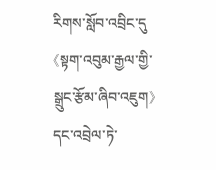རིགས་སློབ་འབྲིང་དུ《སྟག་འབུམ་རྒྱལ་གྱི་སྒྲུང་རྩོམ་ཞིབ་འཇུག》དང་འབྲེལ་ཏེ་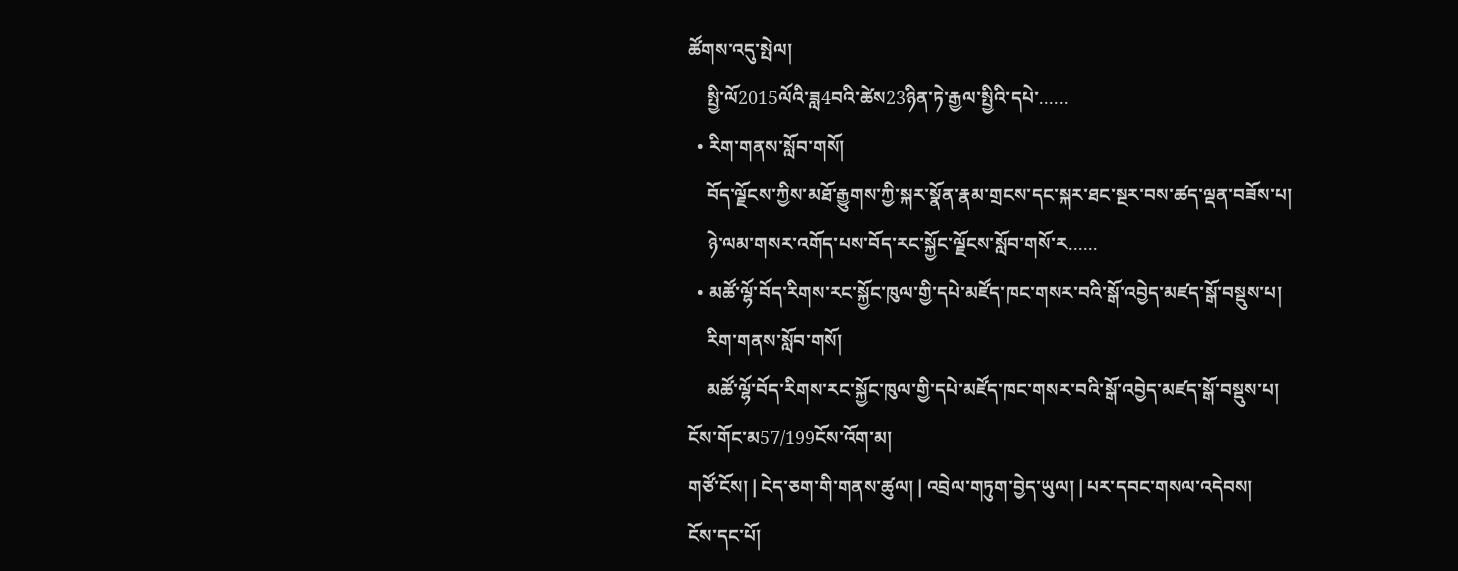ཚོགས་འདུ་སྤེལ།
    སྤྱི་ལོ2015ལོའི་ཟླ4བའི་ཚེས23ཉིན་ཏེ་རྒྱལ་སྤྱིའི་དཔེ་......
  • རིག་གནས་སློབ་གསོ།
    བོད་ལྗོངས་ཀྱིས་མཐོ་རྒྱུགས་ཀྱི་སྐར་སྣོན་རྣམ་གྲངས་དང་སྐར་ཐང་སྔར་བས་ཚད་ལྡན་བཟོས་པ།
    ཉེ་ལམ་གསར་འགོད་པས་བོད་རང་སྐྱོང་ལྗོངས་སློབ་གསོ་ར......
  • མཚོ་ལྷོ་བོད་རིགས་རང་སྐྱོང་ཁུལ་གྱི་དཔེ་མཛོད་ཁང་གསར་བའི་སྒོ་འབྱེད་མཛད་སྒོ་བསྡུས་པ།
    རིག་གནས་སློབ་གསོ།
    མཚོ་ལྷོ་བོད་རིགས་རང་སྐྱོང་ཁུལ་གྱི་དཔེ་མཛོད་ཁང་གསར་བའི་སྒོ་འབྱེད་མཛད་སྒོ་བསྡུས་པ།
ངོས་གོང་མ57/199ངོས་འོག་མ།
གཙོ་ངོས། | ངེད་ཅག་གི་གནས་ཚུལ། | འབྲེལ་གཏུག་བྱེད་ཡུལ། | པར་དབང་གསལ་འདེབས།
ངོས་དང་པོ།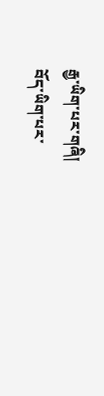རྒྱ་ཡིག་པར་གཞི།
བོད་ཡིག་པར་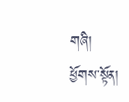གཞི།
ཕྱོགས་སྟོན།